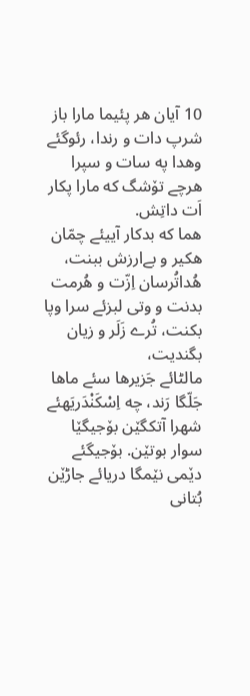10 آیان هر پئیما مارا باز شرپ دات و رندا، رئوگئے وهدا په سات و سپرا هرچے تۆشگ که مارا پکار اَت داتِش.
هما که بدکار آییئے چمّان هکیر و بےارزش ببنت، هُداتُرسان اِزّت و هُرمت بدنت و وتی لبزئے سرا وپا بکنت، تُرے زَلَر و زیان بگندیت،
مالٹائے جَزیرها سئے ماها جَلّگا رَند، چه اِسْکَنْدَریَهئے شهرا آتکگێن بۆجیگێا سوار بوتێن. بۆجیگئے دێمی نێمگا دریائے جاڑێن بُتانی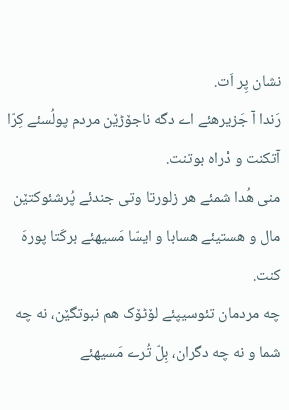نشان پِر اَت.
رَندا آ جَزیرهئے اے دگه ناجۆڑێن مردم پولُسئے کِرّا آتکنت و دْراه بوتنت.
منی هُدا شمئے هر زلورتا وتی جندئے پُرشئوکتێن مال و هستیئے هسابا و ایسّا مَسیهئے برکَتا پورهَ کنت.
چه مردمان تئوسیپئے لۆٹۆک هم نبوتگێن، نه چه شما و نه چه دگران، بِلّ تُرے مَسیهئے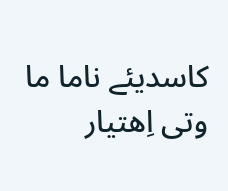کاسدیئے ناما ما وتی اِهتیار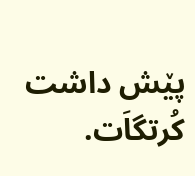پێش داشت کُرتگاَت.